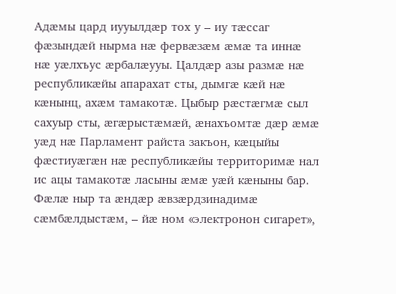Адæмы цард иууылдæр тох у – иу тæссаг фæзындæй нырма нæ фервæзæм æмæ та иннæ нæ уæлхъус æрбалæууы. Цалдæр азы размæ нæ республикæйы апарахат сты, дымгæ кæй нæ кæнынц, ахæм тамакотæ. Цыбыр рæстæгмæ сыл сахуыр сты, æгæрыстæмæй, æнахъомтæ дæр æмæ уæд нæ Парламент райста закъон, кæцыйы фæстиуæгæн нæ республикæйы территоримæ нал ис ацы тамакотæ ласыны æмæ уæй кæныны бар. Фæлæ ныр та æндæр æвзæрдзинадимæ сæмбæлдыстæм, – йæ ном «электронон сигарет»,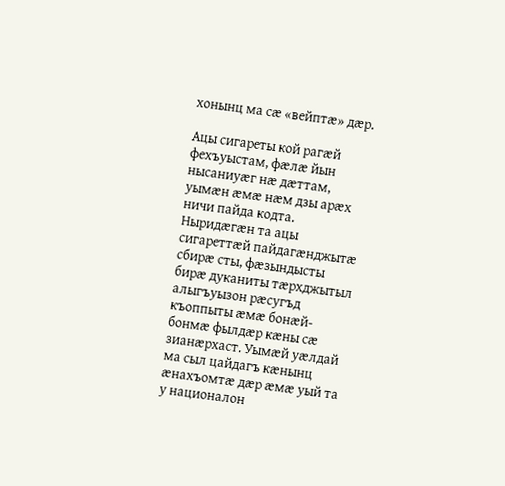хонынц ма сæ «вейптæ» дæр.

Ацы сигареты кой рагæй фехъуыстам, фæлæ йын нысаниуæг нæ дæттам, уымæн æмæ нæм дзы арæх ничи пайда кодта. Ныридæгæн та ацы сигареттæй пайдагæнджытæ сбирæ сты, фæзындысты бирæ дуканиты тæрхджытыл алыгъуызон рæсугъд къоппыты æмæ бонæй-бонмæ фылдæр кæны сæ зианæрхаст. Уымæй уæлдай ма сыл цайдагъ кæнынц æнахъомтæ дæр æмæ уый та у националон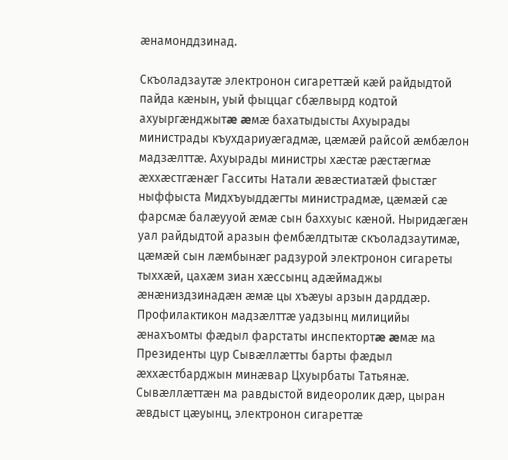æнамонддзинад.

Скъоладзаутæ электронон сигареттæй кæй райдыдтой пайда кæнын, уый фыццаг сбæлвырд кодтой ахуыргæнджытæ æмæ бахатыдысты Ахуырады министрады къухдариуæгадмæ, цæмæй райсой æмбæлон мадзæлттæ. Ахуырады министры хæстæ рæстæгмæ æххæстгæнæг Гасситы Натали æвæстиатæй фыстæг ныффыста Мидхъуыддæгты министрадмæ, цæмæй сæ фарсмæ балæууой æмæ сын баххуыс кæной. Ныридæгæн уал райдыдтой аразын фембæлдтытæ скъоладзаутимæ, цæмæй сын лæмбынæг радзурой электронон сигареты тыххæй, цахæм зиан хæссынц адæймаджы æнæниздзинадæн æмæ цы хъæуы арзын дарддæр. Профилактикон мадзæлттæ уадзынц милицийы æнахъомты фæдыл фарстаты инспектортæ æмæ ма Президенты цур Сывæллæтты барты фæдыл æххæстбарджын минæвар Цхуырбаты Татьянæ. Сывæллæттæн ма равдыстой видеоролик дæр, цыран æвдыст цæуынц, электронон сигареттæ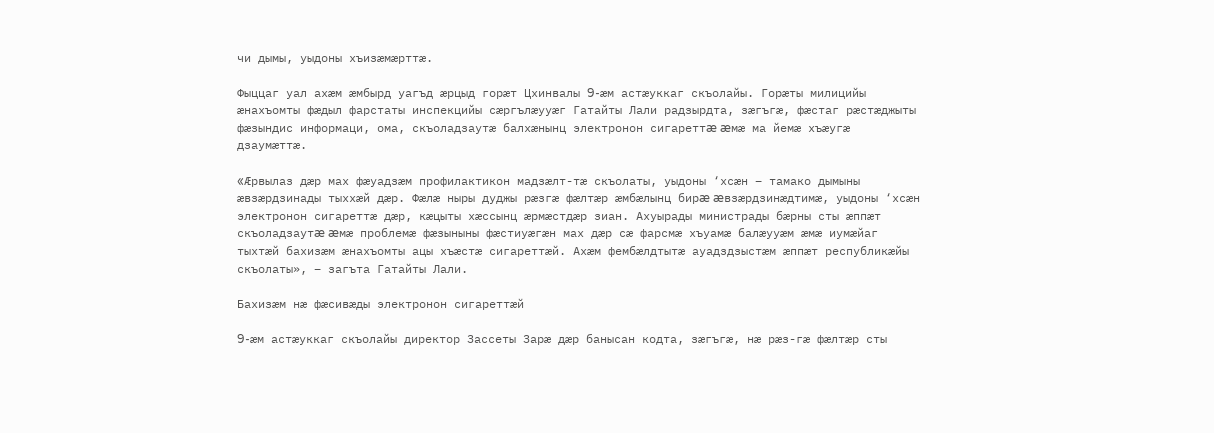чи дымы, уыдоны хъизæмæрттæ.

Фыццаг уал ахæм æмбырд уагъд æрцыд горæт Цхинвалы 9-æм астæуккаг скъолайы. Горæты милицийы æнахъомты фæдыл фарстаты инспекцийы сæргълæууæг Гатайты Лали радзырдта, зæгъгæ, фæстаг рæстæджыты фæзындис информаци, ома, скъоладзаутæ балхæнынц электронон сигареттæ æмæ ма йемæ хъæугæ дзаумæттæ.

«Æрвылаз дæр мах фæуадзæм профилактикон мадзæлт-тæ скъолаты, уыдоны ‘хсæн – тамако дымыны æвзæрдзинады тыххæй дæр. Фæлæ ныры дуджы рæзгæ фæлтæр æмбæлынц бирæ æвзæрдзинæдтимæ, уыдоны ‘хсæн электронон сигареттæ дæр, кæцыты хæссынц æрмæстдæр зиан. Ахуырады министрады бæрны сты æппæт скъоладзаутæ æмæ проблемæ фæзыныны фæстиуæгæн мах дæр сæ фарсмæ хъуамæ балæууæм æмæ иумæйаг тыхтæй бахизæм æнахъомты ацы хъæстæ сигареттæй. Ахæм фембæлдтытæ ауадздзыстæм æппæт республикæйы скъолаты», – загъта Гатайты Лали.

Бахизæм нæ фæсивæды электронон сигареттæй

9-æм астæуккаг скъолайы директор Зассеты Зарæ дæр банысан кодта, зæгъгæ, нæ рæз-гæ фæлтæр сты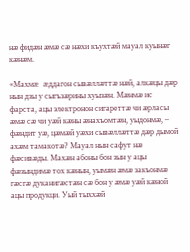нæ фидæн æмæ сæ нæхи къухтæй мауал куынæг кæнæм.

«Махмæ æддагон сывæллæттæ нæй, алкæцы дæр нын дзы у сыгъзæрины хуызæн. Мæнмæ ис фарста, ацы электронон сигареттæ чи æрласы æмæ сæ чи уæй кæны æнахъомтæн, уыдонмæ, – фæндит уæ, цæмæй уæхи сывæллæттæ дæр дымой ахæм тамакотæ? Мауал нын сафут нæ фæсивæды. Махæн абоны бон зын у ацы фæзындимæ тох кæнын, уымæн æмæ закъонмæ гæсгæ дуканигæстæн сæ бон у æмæ уæй кæной ацы продукци. Уый тыххæй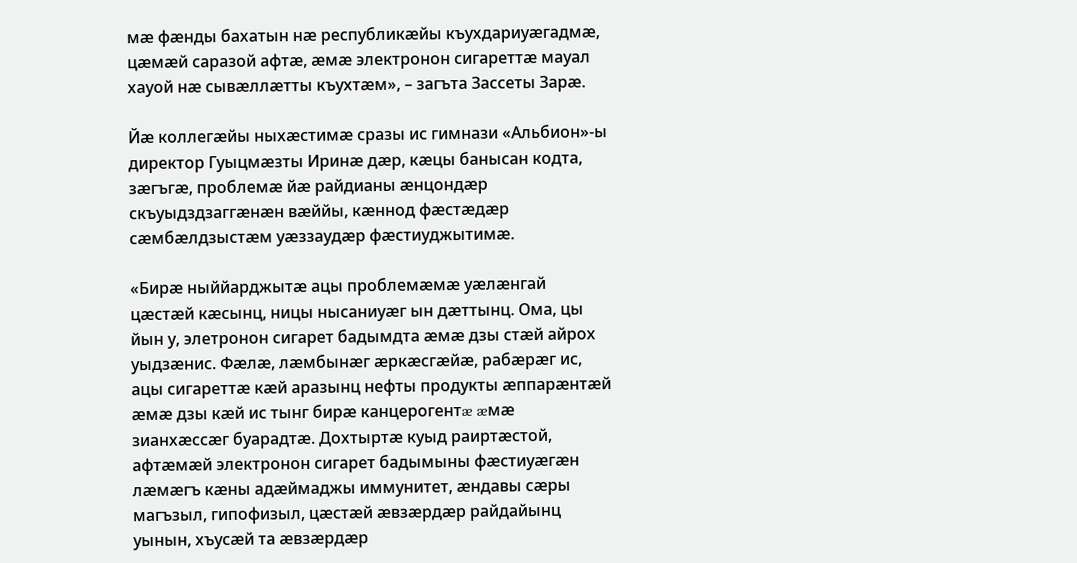мæ фæнды бахатын нæ республикæйы къухдариуæгадмæ, цæмæй саразой афтæ, æмæ электронон сигареттæ мауал хауой нæ сывæллæтты къухтæм», – загъта Зассеты Зарæ.

Йæ коллегæйы ныхæстимæ сразы ис гимнази «Альбион»-ы директор Гуыцмæзты Иринæ дæр, кæцы банысан кодта, зæгъгæ, проблемæ йæ райдианы æнцондæр скъуыдздзаггæнæн вæййы, кæннод фæстæдæр сæмбæлдзыстæм уæззаудæр фæстиуджытимæ.

«Бирæ ныййарджытæ ацы проблемæмæ уæлæнгай цæстæй кæсынц, ницы нысаниуæг ын дæттынц. Ома, цы йын у, элетронон сигарет бадымдта æмæ дзы стæй айрох уыдзæнис. Фæлæ, лæмбынæг æркæсгæйæ, рабæрæг ис, ацы сигареттæ кæй аразынц нефты продукты æппарæнтæй æмæ дзы кæй ис тынг бирæ канцерогентæ æмæ зианхæссæг буарадтæ. Дохтыртæ куыд раиртæстой, афтæмæй электронон сигарет бадымыны фæстиуæгæн лæмæгъ кæны адæймаджы иммунитет, æндавы сæры магъзыл, гипофизыл, цæстæй æвзæрдæр райдайынц уынын, хъусæй та æвзæрдæр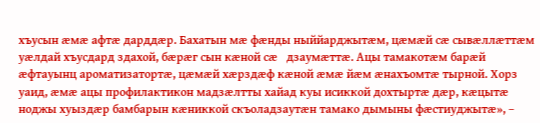хъусын æмæ афтæ дарддæр. Бахатын мæ фæнды ныййарджытæм, цæмæй сæ сывæллæттæм уæлдай хъусдард здахой, бæрæг сын кæной сæ   дзаумæттæ. Ацы тамакотæм барæй æфтауынц ароматизатортæ, цæмæй хæрздæф кæной æмæ йæм æнахъомтæ тырной. Хорз уаид, æмæ ацы профилактикон мадзæлтты хайад куы исиккой дохтыртæ дæр, кæцытæ ноджы хуыздæр бамбарын кæниккой скъоладзаутæн тамако дымыны фæстиуджытæ», –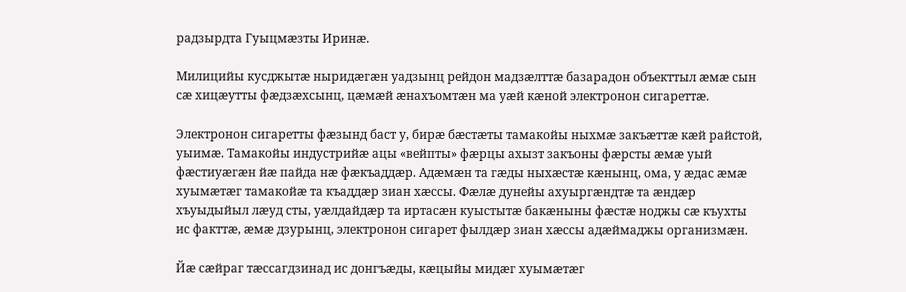радзырдта Гуыцмæзты Иринæ.

Милицийы кусджытæ ныридæгæн уадзынц рейдон мадзæлттæ базарадон объекттыл æмæ сын сæ хицæутты фæдзæхсынц, цæмæй æнахъомтæн ма уæй кæной электронон сигареттæ.

Электронон сигаретты фæзынд баст у, бирæ бæстæты тамакойы ныхмæ закъæттæ кæй райстой, уыимæ. Тамакойы индустрийæ ацы «вейпты» фæрцы ахызт закъоны фæрсты æмæ уый фæстиуæгæн йæ пайда нæ фæкъаддæр. Адæмæн та гæды ныхæстæ кæнынц, ома, у æдас æмæ хуымæтæг тамакойæ та къаддæр зиан хæссы. Фæлæ дунейы ахуыргæндтæ та æндæр хъуыдыйыл лæуд сты, уæлдайдæр та иртасæн куыстытæ бакæныны фæстæ ноджы сæ къухты ис факттæ, æмæ дзурынц, электронон сигарет фылдæр зиан хæссы адæймаджы организмæн.

Йæ сæйраг тæссагдзинад ис донгъæды, кæцыйы мидæг хуымæтæг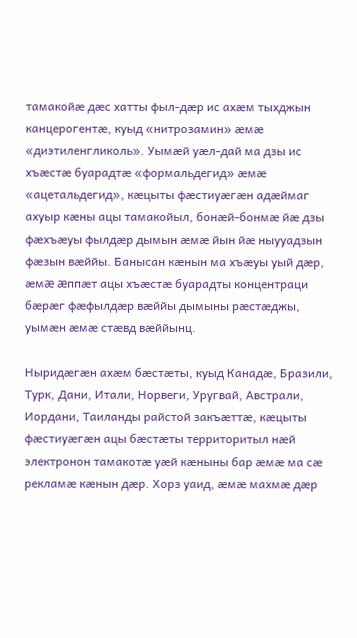тамакойæ дæс хатты фыл-дæр ис ахæм тыхджын канцерогентæ, куыд «нитрозамин» æмæ «диэтиленгликоль». Уымæй уæл-дай ма дзы ис хъæстæ буарадтæ «формальдегид» æмæ «ацетальдегид», кæцыты фæстиуæгæн адæймаг ахуыр кæны ацы тамакойыл, бонæй-бонмæ йæ дзы фæхъæуы фылдæр дымын æмæ йын йæ ныууадзын фæзын вæййы. Банысан кæнын ма хъæуы уый дæр, æмæ æппæт ацы хъæстæ буарадты концентраци бæрæг фæфылдæр вæййы дымыны рæстæджы, уымæн æмæ стæвд вæййынц.

Ныридæгæн ахæм бæстæты, куыд Канадæ, Бразили, Турк, Дани, Итали, Норвеги, Уругвай, Австрали, Иордани, Таиланды райстой закъæттæ, кæцыты фæстиуæгæн ацы бæстæты территоритыл нæй электронон тамакотæ уæй кæныны бар æмæ ма сæ рекламæ кæнын дæр. Хорз уаид, æмæ махмæ дæр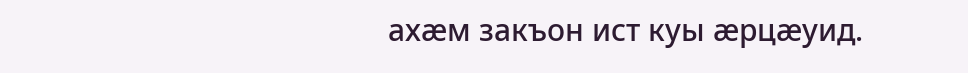ахæм закъон ист куы æрцæуид.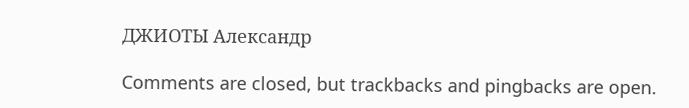ДЖИОТЫ Александр

Comments are closed, but trackbacks and pingbacks are open.